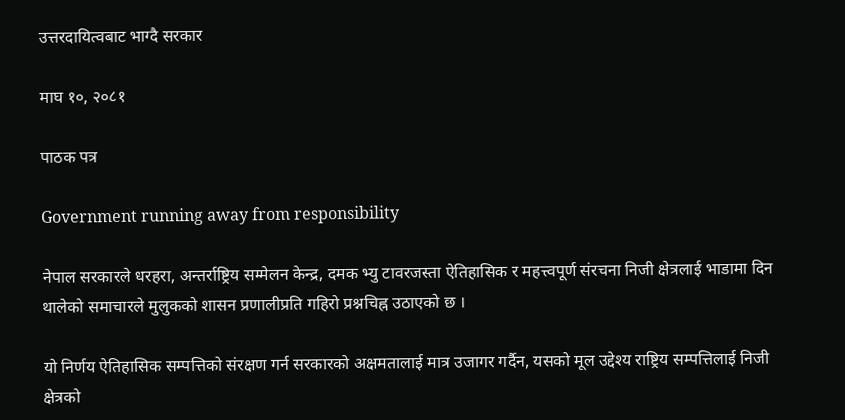उत्तरदायित्वबाट भाग्दै सरकार

माघ १०, २०८१

पाठक पत्र

Government running away from responsibility

नेपाल सरकारले धरहरा, अन्तर्राष्ट्रिय सम्मेलन केन्द्र, दमक भ्यु टावरजस्ता ऐतिहासिक र महत्त्वपूर्ण संरचना निजी क्षेत्रलाई भाडामा दिन थालेको समाचारले मुलुकको शासन प्रणालीप्रति गहिरो प्रश्नचिह्न उठाएको छ ।

यो निर्णय ऐतिहासिक सम्पत्तिको संरक्षण गर्न सरकारको अक्षमतालाई मात्र उजागर गर्दैन, यसको मूल उद्देश्य राष्ट्रिय सम्पत्तिलाई निजी क्षेत्रको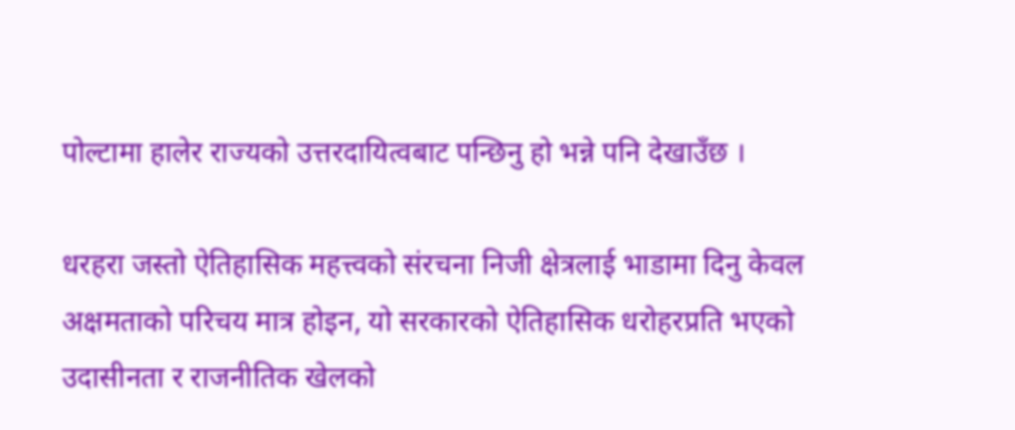पोल्टामा हालेर राज्यको उत्तरदायित्वबाट पन्छिनु हो भन्ने पनि देखाउँछ ।

धरहरा जस्तो ऐतिहासिक महत्त्वको संरचना निजी क्षेत्रलाई भाडामा दिनु केवल अक्षमताको परिचय मात्र होइन, यो सरकारको ऐतिहासिक धरोहरप्रति भएको उदासीनता र राजनीतिक खेलको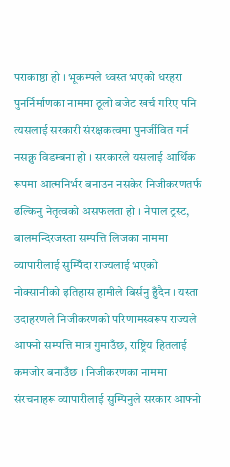पराकाष्ठा हो । भूकम्पले ध्वस्त भएको धरहरा पुनर्निर्माणका नाममा ठूलो बजेट खर्च गरिए पनि त्यसलाई सरकारी संरक्षकत्वमा पुनर्जीवित गर्न नसक्नु विडम्बना हो । सरकारले यसलाई आर्थिक रूपमा आत्मनिर्भर बनाउन नसकेर निजीकरणतर्फ ढल्किनु नेतृत्वको असफलता हो । नेपाल ट्रस्ट, बालमन्दिरजस्ता सम्पत्ति लिजका नाममा व्यापारीलाई सुम्पिँदा राज्यलाई भएको नोक्सानीको इतिहास हामीले बिर्सनु हुँदैन । यस्ता उदाहरणले निजीकरणको परिणामस्वरूप राज्यले आफ्नो सम्पत्ति मात्र गुमाउँछ, राष्ट्रिय हितलाई कमजोर बनाउँछ । निजीकरणका नाममा संरचनाहरू व्यापारीलाई सुम्पिनुले सरकार आफ्नो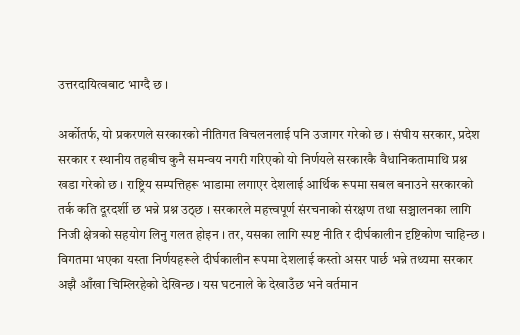उत्तरदायित्वबाट भाग्दै छ ।

अर्कोतर्फ, यो प्रकरणले सरकारको नीतिगत विचलनलाई पनि उजागर गरेको छ । संघीय सरकार, प्रदेश सरकार र स्थानीय तहबीच कुनै समन्वय नगरी गरिएको यो निर्णयले सरकारकै वैधानिकतामाथि प्रश्न खडा गरेको छ । राष्ट्रिय सम्पत्तिहरू भाडामा लगाएर देशलाई आर्थिक रूपमा सबल बनाउने सरकारको तर्क कति दूरदर्शी छ भन्ने प्रश्न उठ्छ । सरकारले महत्त्वपूर्ण संरचनाको संरक्षण तथा सञ्चालनका लागि निजी क्षेत्रको सहयोग लिनु गलत होइन । तर, यसका लागि स्पष्ट नीति र दीर्घकालीन दृष्टिकोण चाहिन्छ । विगतमा भएका यस्ता निर्णयहरूले दीर्घकालीन रूपमा देशलाई कस्तो असर पार्छ भन्ने तथ्यमा सरकार अझै आँखा चिम्लिरहेको देखिन्छ । यस घटनाले के देखाउँछ भने वर्तमान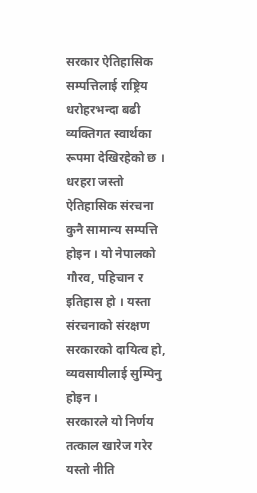सरकार ऐतिहासिक सम्पत्तिलाई राष्ट्रिय धरोहरभन्दा बढी व्यक्तिगत स्वार्थका रूपमा देखिरहेको छ । धरहरा जस्तो ऐतिहासिक संरचना कुनै सामान्य सम्पत्ति होइन । यो नेपालको गौरव, पहिचान र इतिहास हो । यस्ता संरचनाको संरक्षण सरकारको दायित्व हो, व्यवसायीलाई सुम्पिनु होइन ।
सरकारले यो निर्णय तत्काल खारेज गरेर यस्तो नीति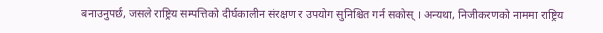बनाउनुपर्छ, जसले राष्ट्रिय सम्पत्तिको दीर्घकालीन संरक्षण र उपयोग सुनिश्चित गर्न सकोस् । अन्यथा, निजीकरणको नाममा राष्ट्रिय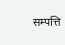सम्पत्ति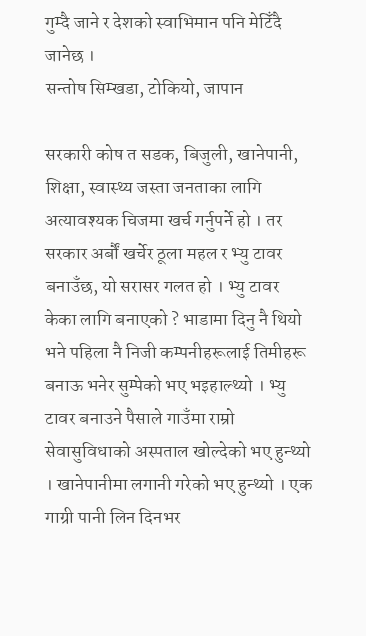गुम्दै जाने र देशको स्वाभिमान पनि मेटिँदै जानेछ ।
सन्तोष सिम्खडा, टोकियो, जापान

सरकारी कोष त सडक, बिजुली, खानेपानी, शिक्षा, स्वास्थ्य जस्ता जनताका लागि अत्यावश्यक चिजमा खर्च गर्नुपर्ने हो । तर सरकार अर्बौं खर्चेर ठूला महल र भ्यु टावर बनाउँछ, यो सरासर गलत हो । भ्यु टावर केका लागि बनाएको ? भाडामा दिनु नै थियो भने पहिला नै निजी कम्पनीहरूलाई तिमीहरू बनाऊ भनेर सुम्पेको भए भइहाल्थ्यो । भ्यु टावर बनाउने पैसाले गाउँमा राम्रो सेवासुविधाको अस्पताल खोल्देको भए हुन्थ्यो । खानेपानीमा लगानी गरेको भए हुन्थ्यो । एक गाग्री पानी लिन दिनभर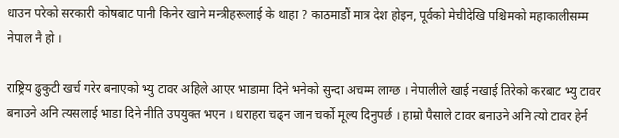धाउन परेको सरकारी कोषबाट पानी किनेर खाने मन्त्रीहरूलाई के थाहा ? काठमाडौं मात्र देश होइन, पूर्वको मेचीदेखि पश्चिमको महाकालीसम्म नेपाल नै हो ।

राष्ट्रिय ढुकुटी खर्च गरेर बनाएको भ्यु टावर अहिले आएर भाडामा दिने भनेको सुन्दा अचम्म लाग्छ । नेपालीले खाई नखाई तिरेको करबाट भ्यु टावर बनाउने अनि त्यसलाई भाडा दिने नीति उपयुक्त भएन । धराहरा चढ्न जान चर्को मूल्य दिनुपर्छ । हाम्रो पैसाले टावर बनाउने अनि त्यो टावर हेर्न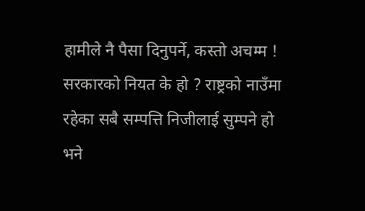हामीले नै पैसा दिनुपर्ने, कस्तो अचम्म ! सरकारको नियत के हो ? राष्ट्रको नाउँमा रहेका सबै सम्पत्ति निजीलाई सुम्पने हो भने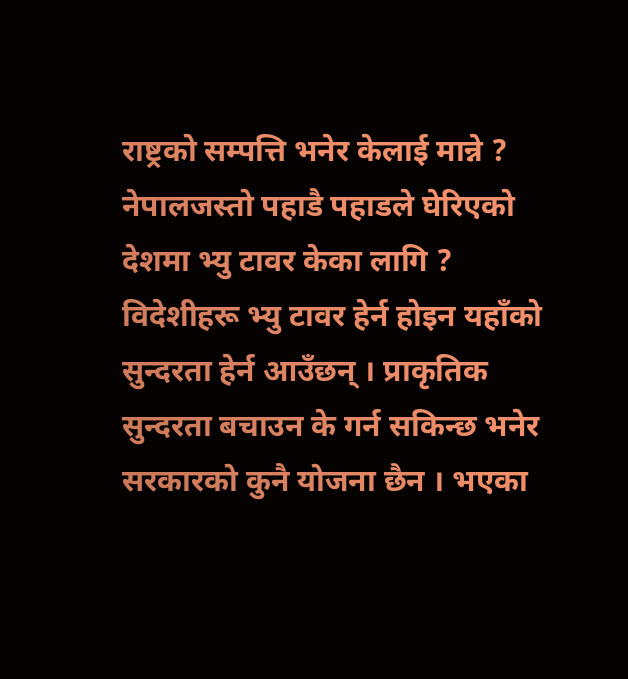राष्ट्रको सम्पत्ति भनेर केलाई मान्ने ? नेपालजस्तो पहाडै पहाडले घेरिएको देशमा भ्यु टावर केका लागि ? विदेशीहरू भ्यु टावर हेर्न होइन यहाँको सुन्दरता हेर्न आउँछन् । प्राकृतिक सुन्दरता बचाउन के गर्न सकिन्छ भनेर सरकारको कुनै योजना छैन । भएका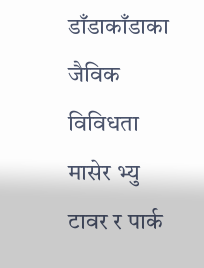डाँडाकाँडाका जैविक विविधता मासेर भ्यु टावर र पार्क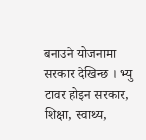बनाउने योजनामा सरकार देखिन्छ । भ्यु टावर होइन सरकार, शिक्षा, स्वाथ्य,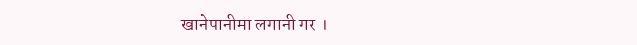खानेपानीमा लगानी गर ।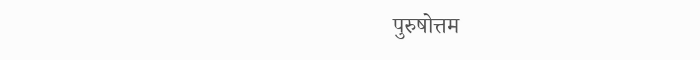पुरुषोत्तम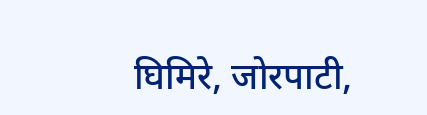घिमिरे, जोरपाटी,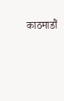काठमाडौं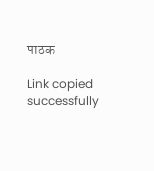पाठक

Link copied successfully